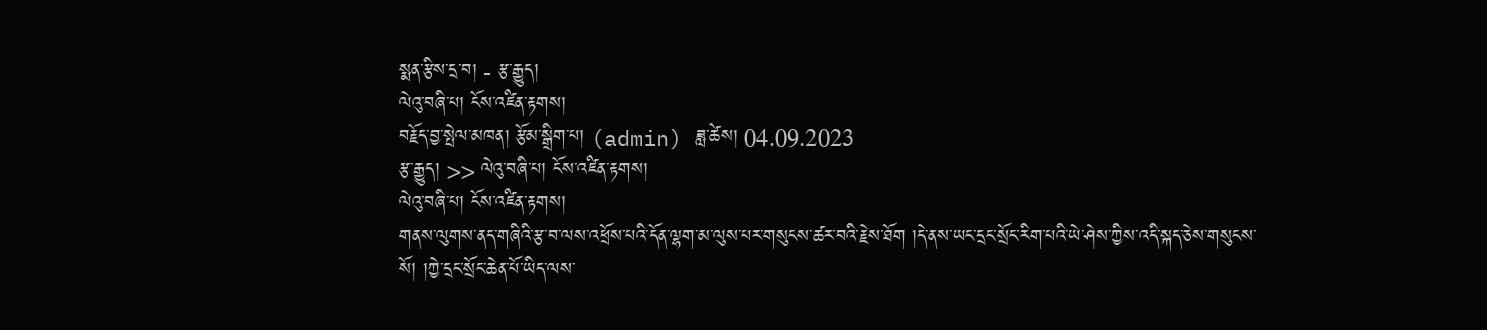སྨན་རྩིས་དྲ་བ། - རྩ་རྒྱུད།
ལེའུ་བཞི་པ། ངོས་འཛིན་རྟགས།
བརྗོད་བྱ་སྤེལ་མཁན། རྩོམ་སྒྲིག་པ། (admin) ཟླ་ཚེས། 04.09.2023
རྩ་རྒྱུད། >> ལེའུ་བཞི་པ། ངོས་འཛིན་རྟགས།
ལེའུ་བཞི་པ། ངོས་འཛིན་རྟགས།
གནས་ལུགས་ནད་གཞིའི་རྩ་བ་ལས་འཕྲོས་པའི་དོན་ལྷག་མ་ལུས་པར་གསུངས་ཚར་བའི་རྗེས་ཐོག །དེ་ནས་ཡང་དྲང་སྲོང་རིག་པའི་ཡེ་ཤེས་ཀྱིས་འདི་སྐད་ཅེས་གསུངས་སོ། །ཀྱེ་དྲང་སྲོང་ཆེན་པོ་ཡིད་ལས་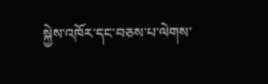སྐྱེས་འཁོར་དང་བཅས་པ་ལེགས་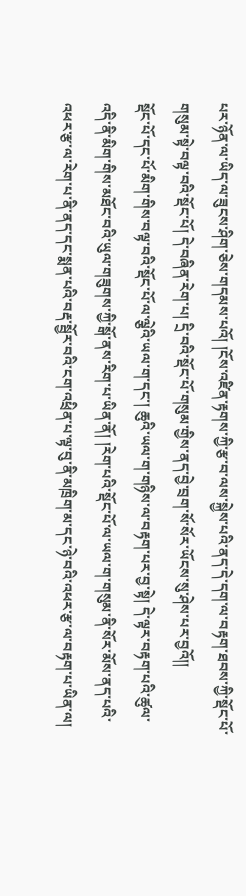པར་ཉོན་ལ་ཡིད་ལ་ཟུངས་ཤིག་ཅེས་གདམས་པའོ། །ངོས་འཛིན་རྟགས་ཀྱི་རྩ་བ་ལས་སྐྱེས་པའི་ནད་དེ་དག་ལ་བརྟག་ཐབས་ཀྱི་སྡོང་པོ་གསུམ་སྟེ་བལྟ་བའི་སྡོང་པོ། དེ་བཞིན་རེག་པ། དྲི་བའི་སྡོང་པོ་གསུམ་གྱིས་ནད་བྱེ་བྲག་སོ་སོར་ཡོངས་སུ་ཤེས་པར་བྱའོ།།
སྡོང་པོ་དང་པོ་མིག་གིས་བལྟ་བའི་སྡོང་པོ་ལ་ལྕེའི་ཡལ་ག་དང་། ཆུའི་ཡལ་ག་གཉིས་ལ་བརྟག་པར་བྱ་སྟེ། དེ་ལྟར་བརྟག་པའི་ཚུལ་འདི་ནི་མིག་གིས་མཐོང་བའི་ཡུལ་གཟུགས་ཀྱི་སྒོ་ནས་རིག་པ་ཡིན་ནོ། །རེག་པའི་སྡོང་པོ་ལ་ཡལ་ག་གསུམ་ནི་སོར་མོས་ནད་པའི་འཕར་རྩ་ལ་རེག་པ་ནི་ནད་དང་སྨན་པའི་བརྡ་སྦྱོར་བའི་ངག་འཕྲིན་པ་ལྟ་བུ་ནི་མཁྲིག་མ་དང་ཉེ་བའི་འཕར་རྩ་ལ་བརྟག་པ་ཡིན་ལ།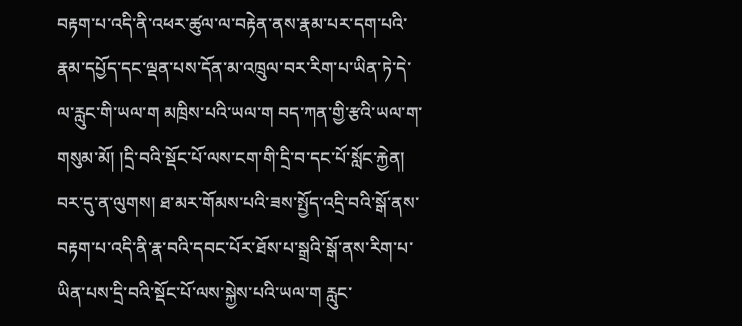བརྟག་པ་འདི་ནི་འཕར་ཚུལ་ལ་བརྟེན་ནས་རྣམ་པར་དག་པའི་རྣམ་དཔྱོད་དང་ལྡན་པས་དོན་མ་འཁྲུལ་བར་རིག་པ་ཡིན་ཏེ་དེ་ལ་རླུང་གི་ཡལ་ག མཁྲིས་པའི་ཡལ་ག བད་ཀན་གྱི་རྩའི་ཡལ་ག་གསུམ་མོ། །དྲི་བའི་སྡོང་པོ་ལས་ངག་གི་དྲི་བ་དང་པོ་སློང་རྐྱེན། བར་དུ་ན་ལུགས། ཐ་མར་གོམས་པའི་ཟས་སྤྱོད་འདྲི་བའི་སྒོ་ནས་བརྟག་པ་འདི་ནི་རྣ་བའི་དབང་པོར་ཐོས་པ་སྒྲའི་སྒོ་ནས་རིག་པ་ཡིན་པས་དྲི་བའི་སྡོང་པོ་ལས་སྐྱེས་པའི་ཡལ་ག རླུང་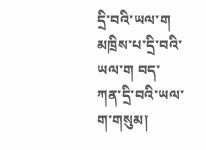དྲི་བའི་ཡལ་ག མཁྲིས་པ་དྲི་བའི་ཡལ་ག བད་ཀན་དྲི་བའི་ཡལ་ག་གསུམ།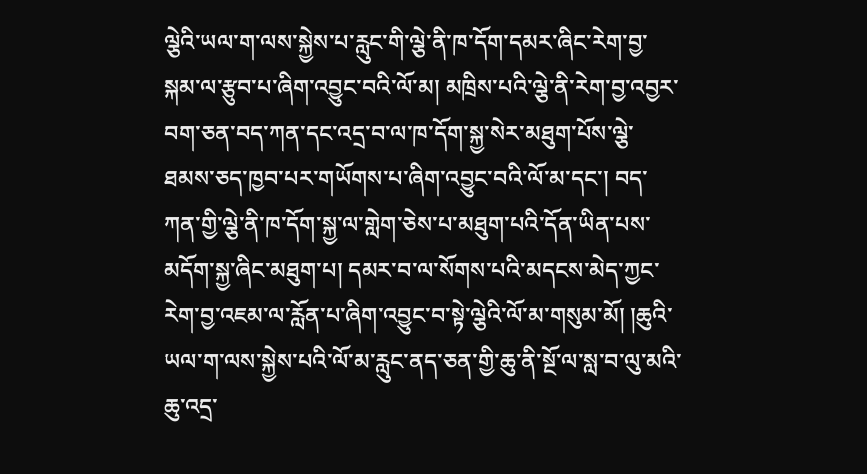ལྕེའི་ཡལ་ག་ལས་སྐྱེས་པ་རླུང་གི་ལྕེ་ནི་ཁ་དོག་དམར་ཞིང་རེག་བྱ་སྐམ་ལ་རྩུབ་པ་ཞིག་འབྱུང་བའི་ལོ་མ། མཁྲིས་པའི་ལྕེ་ནི་རེག་བྱ་འབྱར་བག་ཅན་བད་ཀན་དང་འདྲ་བ་ལ་ཁ་དོག་སྐྱ་སེར་མཐུག་པོས་ལྕེ་ཐམས་ཅད་ཁྱབ་པར་གཡོགས་པ་ཞིག་འབྱུང་བའི་ལོ་མ་དང་། བད་ཀན་གྱི་ལྕེ་ནི་ཁ་དོག་སྐྱ་ལ་གླེག་ཅེས་པ་མཐུག་པའི་དོན་ཡིན་པས་མདོག་སྐྱ་ཞིང་མཐུག་པ། དམར་བ་ལ་སོགས་པའི་མདངས་མེད་ཀྱང་རེག་བྱ་འཇམ་ལ་རློན་པ་ཞིག་འབྱུང་བ་སྟེ་ལྕེའི་ལོ་མ་གསུམ་མོ། །ཆུའི་ཡལ་ག་ལས་སྐྱེས་པའི་ལོ་མ་རླུང་ནད་ཅན་གྱི་ཆུ་ནི་སྔོ་ལ་སླ་བ་ལུ་མའི་ཆུ་འདྲ་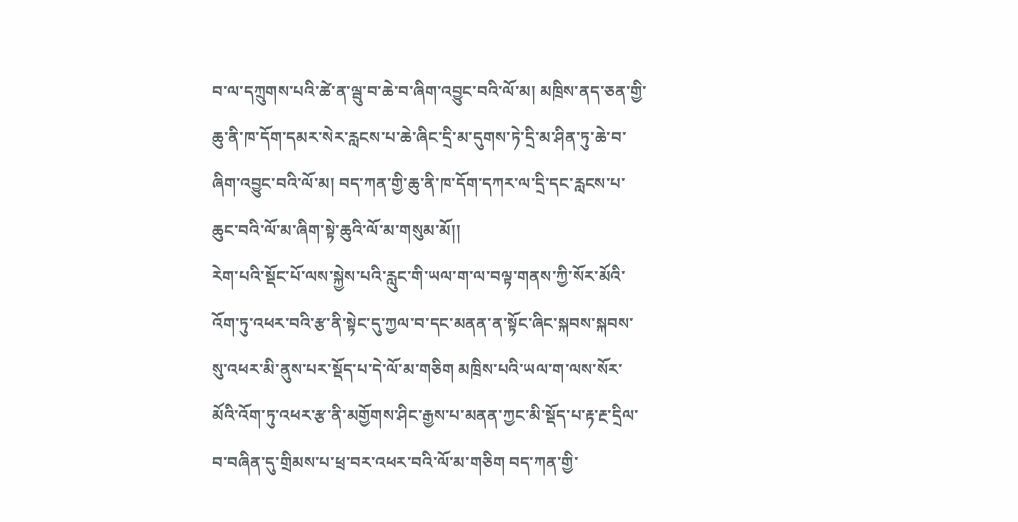བ་ལ་དཀྲུགས་པའི་ཚེ་ན་ལྦུ་བ་ཆེ་བ་ཞིག་འབྱུང་བའི་ལོ་མ། མཁྲིས་ནད་ཅན་གྱི་ཆུ་ནི་ཁ་དོག་དམར་སེར་རླངས་པ་ཆེ་ཞིང་དྲི་མ་དུགས་ཏེ་དྲི་མ་ཤིན་ཏུ་ཆེ་བ་ཞིག་འབྱུང་བའི་ལོ་མ། བད་ཀན་གྱི་ཆུ་ནི་ཁ་དོག་དཀར་ལ་དྲི་དང་རླངས་པ་ཆུང་བའི་ལོ་མ་ཞིག་སྟེ་ཆུའི་ལོ་མ་གསུམ་མོ།།
རེག་པའི་སྡོང་པོ་ལས་སྐྱེས་པའི་རླུང་གི་ཡལ་ག་ལ་བལྟ་གནས་ཀྱི་སོར་མོའི་འོག་ཏུ་འཕར་བའི་རྩ་ནི་སྟེང་དུ་ཀྱལ་བ་དང་མནན་ན་སྟོང་ཞིང་སྐབས་སྐབས་སུ་འཕར་མི་ནུས་པར་སྡོད་པ་དེ་ལོ་མ་གཅིག མཁྲིས་པའི་ཡལ་ག་ལས་སོར་མོའི་འོག་ཏུ་འཕར་རྩ་ནི་མགྱོགས་ཤིང་རྒྱས་པ་མནན་ཀྱང་མི་སྡོད་པ་རྟ་རྔ་དྲིལ་བ་བཞིན་དུ་གྲིམས་པ་ཕྲ་བར་འཕར་བའི་ལོ་མ་གཅིག བད་ཀན་གྱི་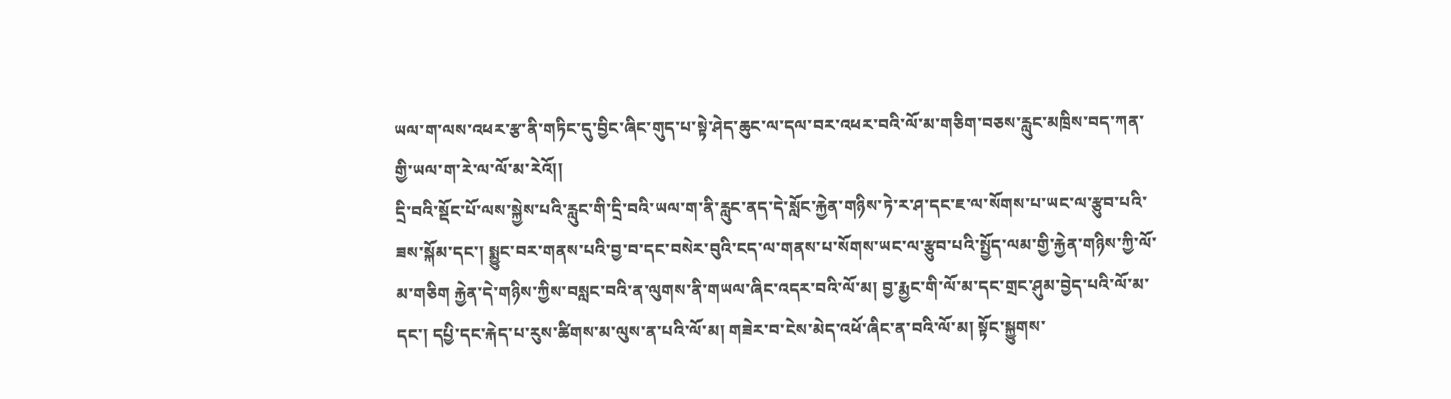ཡལ་ག་ལས་འཕར་རྩ་ནི་གཏིང་དུ་བྱིང་ཞིང་གུད་པ་སྟེ་ཤེད་ཆུང་ལ་དལ་བར་འཕར་བའི་ལོ་མ་གཅིག་བཅས་རླུང་མཁྲིས་བད་ཀན་གྱི་ཡལ་ག་རེ་ལ་ལོ་མ་རེའོ།།
དྲི་བའི་སྡོང་པོ་ལས་སྐྱེས་པའི་རླུང་གི་དྲི་བའི་ཡལ་ག་ནི་རླུང་ནད་དེ་སློང་རྐྱེན་གཉིས་ཏེ་ར་ཤ་དང་ཇ་ལ་སོགས་པ་ཡང་ལ་རྩུབ་པའི་ཟས་སྐོམ་དང་། སྨྱུང་བར་གནས་པའི་བྱ་བ་དང་བསེར་བུའི་ངད་ལ་གནས་པ་སོགས་ཡང་ལ་རྩུབ་པའི་སྤྱོད་ལམ་གྱི་རྐྱེན་གཉིས་ཀྱི་ལོ་མ་གཅིག རྐྱེན་དེ་གཉིས་ཀྱིས་བསླང་བའི་ན་ལུགས་ནི་གཡལ་ཞིང་འདར་བའི་ལོ་མ། བྱ་རྨྱང་གི་ལོ་མ་དང་གྲང་ཤུམ་བྱེད་པའི་ལོ་མ་དང་། དཔྱི་དང་རྐེད་པ་རུས་ཚིགས་མ་ལུས་ན་པའི་ལོ་མ། གཟེར་བ་ངེས་མེད་འཕོ་ཞིང་ན་བའི་ལོ་མ། སྟོང་སྐྱུགས་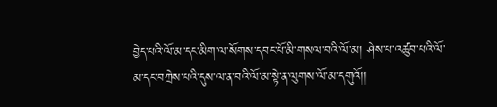བྱེད་པའི་ལོ་མ་དང་མིག་ལ་སོགས་དབང་པོ་མི་གསལ་བའི་ལོ་མ། ཤེས་པ་འཚུབ་པའི་ལོ་མ་དང་བཀྲེས་པའི་དུས་ལ་ན་བའི་ལོ་མ་སྟེ་ན་ལུགས་ལོ་མ་དགུའོ།།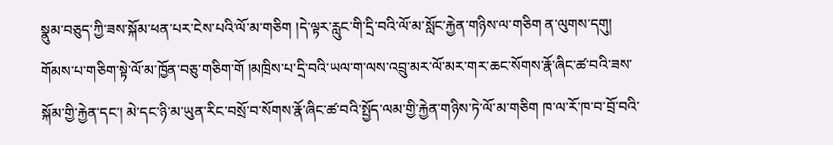སྣུམ་བཅུད་ཀྱི་ཟས་སྐོམ་ཕན་པར་ངེས་པའི་ལོ་མ་གཅིག །དེ་ལྟར་རླུང་གི་དྲི་བའི་ལོ་མ་སློང་རྐྱེན་གཉིས་ལ་གཅིག ན་ལུགས་དགུ། གོམས་པ་གཅིག་སྟེ་ལོ་མ་ཁྱོན་བཅུ་གཅིག་གོ །མཁྲིས་པ་དྲི་བའི་ཡལ་ག་ལས་འབྲུ་མར་ལོ་མར་གར་ཆང་སོགས་རྣོ་ཞིང་ཚ་བའི་ཟས་སྐོམ་གྱི་རྐྱེན་དང་། མེ་དང་ཉི་མ་ཡུན་རིང་བསྲོ་བ་སོགས་རྣོ་ཞིང་ཚ་བའི་སྤྱོད་ལམ་གྱི་རྐྱེན་གཉིས་ཏེ་ལོ་མ་གཅིག ཁ་ལ་རོ་ཁ་བ་བྲོ་བའི་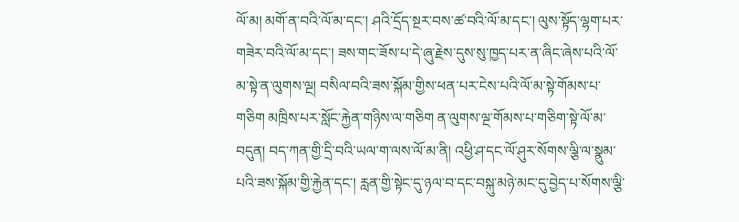ལོ་མ། མགོ་ན་བའི་ལོ་མ་དང་། ཤའི་དྲོད་སྔར་བས་ཚ་བའི་ལོ་མ་དང་། ལུས་སྟོད་ལྷག་པར་གཟེར་བའི་ལོ་མ་དང་། ཟས་གང་ཟོས་པ་དེ་ཞུ་རྗེས་དུས་སུ་ཁྱད་པར་ན་ཞིང་ཞེས་པའི་ལོ་མ་སྟེ་ན་ལུགས་ལྔ། བསིལ་བའི་ཟས་སྐོམ་གྱིས་ཕན་པར་ངེས་པའི་ལོ་མ་སྟེ་གོམས་པ་གཅིག མཁྲིས་པར་སློང་རྐྱེན་གཉིས་ལ་གཅིག ན་ལུགས་ལྔ་གོམས་པ་གཅིག་སྟེ་ལོ་མ་བདུན། བད་ཀན་གྱི་དྲི་བའི་ཡལ་ག་ལས་ལོ་མ་ནི། འཕྱི་ཤ་དང་ལོ་ཤུར་སོགས་ལྕི་ལ་སྣུམ་པའི་ཟས་སྐོམ་གྱི་རྐྱེན་དང་། རླན་གྱི་སྟེང་དུ་ཉལ་བ་དང་བསྐུ་མཉེ་མང་དུ་བྱེད་པ་སོགས་ལྕི་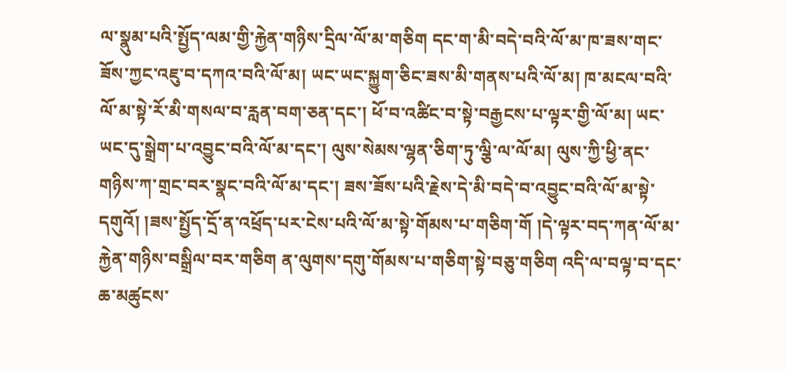ལ་སྣུམ་པའི་སྤྱོད་ལམ་གྱི་རྐྱེན་གཉིས་དྲིལ་ལོ་མ་གཅིག དང་ག་མི་བདེ་བའི་ལོ་མ་ཁ་ཟས་གང་ཟོས་ཀྱང་འཇུ་བ་དཀའ་བའི་ལོ་མ། ཡང་ཡང་སྐྱུག་ཅིང་ཟས་མི་གནས་པའི་ལོ་མ། ཁ་མངལ་བའི་ལོ་མ་སྟེ་རོ་མི་གསལ་བ་རླན་བག་ཅན་དང་། ཕོ་བ་འཚིང་བ་སྟེ་བརྒྱངས་པ་ལྟར་གྱི་ལོ་མ། ཡང་ཡང་དུ་སྒྲེག་པ་འབྱུང་བའི་ལོ་མ་དང་། ལུས་སེམས་ལྷན་ཅིག་ཏུ་ལྕི་ལ་ལོ་མ། ལུས་ཀྱི་ཕྱི་ནང་གཉིས་ཀ་གྲང་བར་སྣང་བའི་ལོ་མ་དང་། ཟས་ཟོས་པའི་རྗེས་དེ་མི་བདེ་བ་འབྱུང་བའི་ལོ་མ་སྟེ་དགུའོ། །ཟས་སྤྱོད་དྲོ་ན་འཕྲོད་པར་ངེས་པའི་ལོ་མ་སྟེ་གོམས་པ་གཅིག་གོ །དེ་ལྟར་བད་ཀན་ལོ་མ་རྐྱེན་གཉིས་བསྒྲིལ་བར་གཅིག ན་ལུགས་དགུ་གོམས་པ་གཅིག་སྟེ་བཅུ་གཅིག འདི་ལ་བལྟ་བ་དང་ཆ་མཚུངས་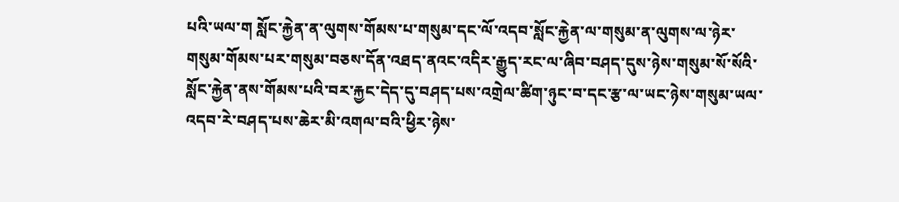པའི་ཡལ་ག སློང་རྐྱེན་ན་ལུགས་གོམས་པ་གསུམ་དང་ལོ་འདབ་སློང་རྐྱེན་ལ་གསུམ་ན་ལུགས་ལ་ཉེར་གསུམ་གོམས་པར་གསུམ་བཅས་དོན་འཐད་ནའང་འདིར་རྒྱུད་རང་ལ་ཞིབ་བཤད་དུས་ཉེས་གསུམ་སོ་སོའི་སློང་རྐྱེན་ནས་གོམས་པའི་བར་རྐྱང་དེད་དུ་བཤད་པས་འགྲེལ་ཚིག་ཉུང་བ་དང་རྩ་ལ་ཡང་ཉེས་གསུམ་ཡལ་འདབ་རེ་བཤད་པས་ཆེར་མི་འགལ་བའི་ཕྱིར་ཉེས་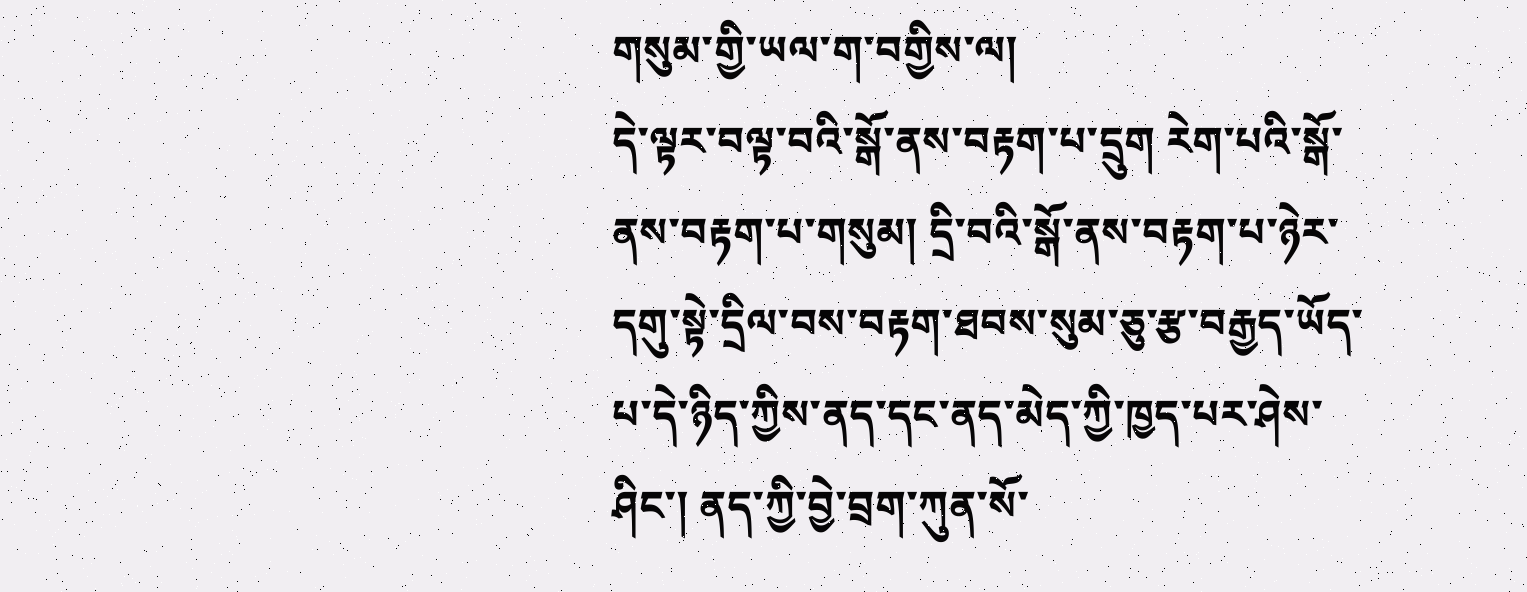གསུམ་གྱི་ཡལ་ག་བགྱིས་ལ།
དེ་ལྟར་བལྟ་བའི་སྒོ་ནས་བརྟག་པ་དྲུག རེག་པའི་སྒོ་ནས་བརྟག་པ་གསུམ། དྲི་བའི་སྒོ་ནས་བརྟག་པ་ཉེར་དགུ་སྟེ་དྲིལ་བས་བརྟག་ཐབས་སུམ་ཅུ་རྩ་བརྒྱད་ཡོད་པ་དེ་ཉིད་ཀྱིས་ནད་དང་ནད་མེད་ཀྱི་ཁྱད་པར་ཤེས་ཤིང་། ནད་ཀྱི་བྱེ་བྲག་ཀུན་སོ་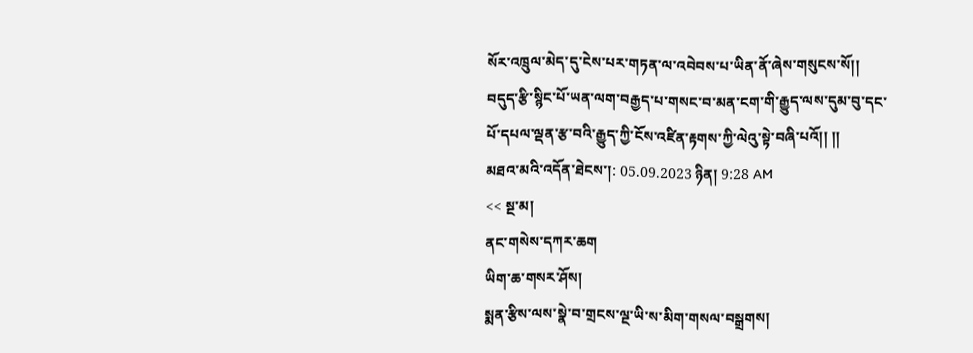སོར་འཁྲུལ་མེད་དུ་ངེས་པར་གཏན་ལ་འབེབས་པ་ཡིན་ནོ་ཞེས་གསུངས་སོ།།
བདུད་རྩི་སྙིང་པོ་ཡན་ལག་བརྒྱད་པ་གསང་བ་མན་ངག་གི་རྒྱུད་ལས་དུམ་བུ་དང་པོ་དཔལ་ལྡན་རྩ་བའི་རྒྱུད་ཀྱི་ངོས་འཛིན་རྟགས་ཀྱི་ལེའུ་སྟེ་བཞི་པའོ།། །།
མཐའ་མའི་འདོན་ཐེངས་།: 05.09.2023 ཉིན། 9:28 AM
<< སྔ་མ།
ནང་གསེས་དཀར་ཆག
ཡིག་ཆ་གསར་ཤོས།
སྨན་རྩིས་ལས་སྣེ་བ་གྲངས་ལྔ་ཡི་ས་མིག་གསལ་བསྒྲགས།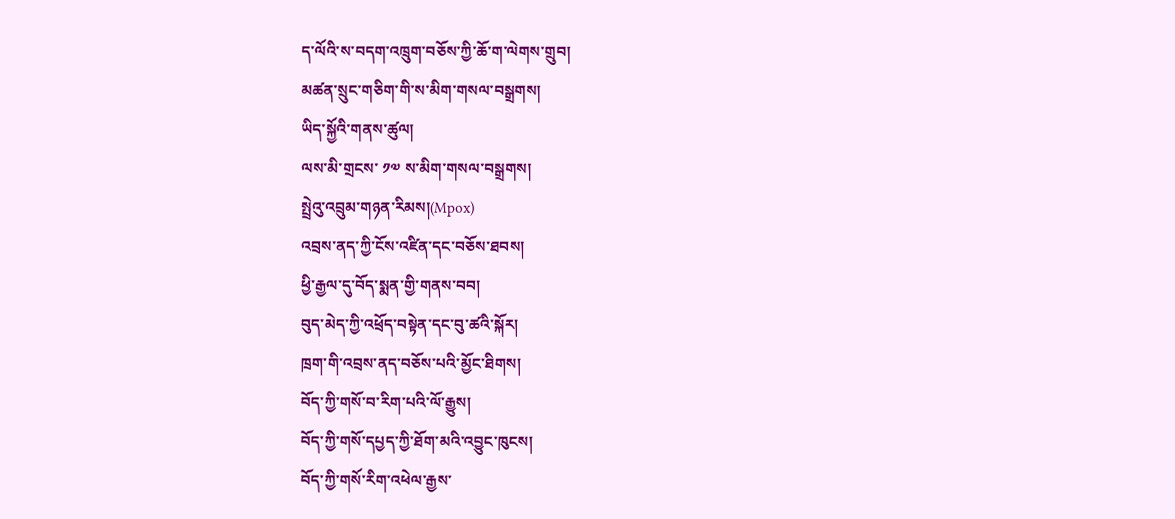ད་ལོའི་ས་བདག་འཁྲུག་བཅོས་ཀྱི་ཆོ་ག་ལེགས་གྲུབ།
མཚན་སྲུང་གཅིག་གི་ས་མིག་གསལ་བསྒྲགས།
ཡིད་སྐྱོའི་གནས་ཚུལ།
ལས་མི་གྲངས་ ༡༧ ས་མིག་གསལ་བསྒྲགས།
སྤྲེའུ་འབྲུམ་གཉན་རིམས།(Mpox)
འབྲས་ནད་ཀྱི་ངོས་འཛིན་དང་བཅོས་ཐབས།
ཕྱི་རྒྱལ་དུ་བོད་སྨན་གྱི་གནས་བབ།
བུད་མེད་ཀྱི་འཕྲོད་བསྟེན་དང་བུ་ཚའི་སྐོར།
ཁྲག་གི་འབྲས་ནད་བཅོས་པའི་མྱོང་ཐིགས།
བོད་ཀྱི་གསོ་བ་རིག་པའི་ལོ་རྒྱུས།
བོད་ཀྱི་གསོ་དཔྱད་ཀྱི་ཐོག་མའི་འབྱུང་ཁུངས།
བོད་ཀྱི་གསོ་རིག་འཕེལ་རྒྱས་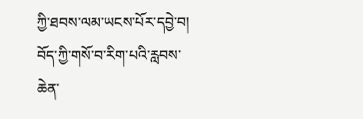ཀྱི་ཐབས་ལམ་ཡངས་པོར་དབྱེ་བ།
བོད་ཀྱི་གསོ་བ་རིག་པའི་རླབས་ཆེན་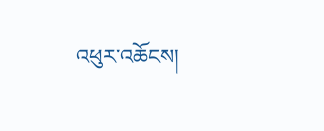འཕུར་འཆོངས།